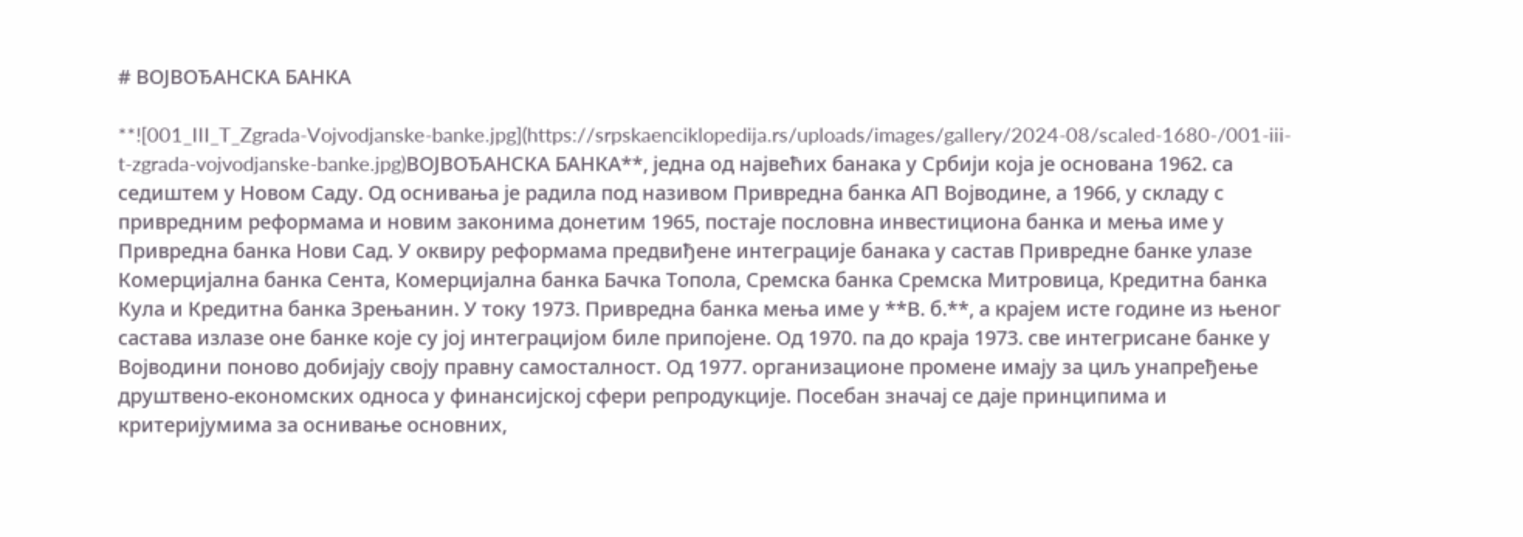# ВОЈВОЂАНСКА БАНКА

**![001_III_T_Zgrada-Vojvodjanske-banke.jpg](https://srpskaenciklopedija.rs/uploads/images/gallery/2024-08/scaled-1680-/001-iii-t-zgrada-vojvodjanske-banke.jpg)ВОЈВОЂАНСКА БАНКА**, једна од највећих банака у Србији која је основана 1962. са седиштем у Новом Саду. Од оснивања је радила под називом Привредна банка АП Војводине, а 1966, у складу с привредним реформама и новим законима донетим 1965, постаје пословна инвестициона банка и мења име у Привредна банка Нови Сад. У оквиру реформама предвиђене интеграције банака у састав Привредне банке улазе Комерцијална банка Сента, Комерцијална банка Бачка Топола, Сремска банка Сремска Митровица, Кредитна банка Кула и Кредитна банка Зрењанин. У току 1973. Привредна банка мења име у **В. б.**, а крајем исте године из њеног састава излазе оне банке које су јој интеграцијом биле припојене. Од 1970. па до краја 1973. све интегрисане банке у Војводини поново добијају своју правну самосталност. Од 1977. организационе промене имају за циљ унапређење друштвено-економских односа у финансијској сфери репродукције. Посебан значај се даје принципима и критеријумима за оснивање основних,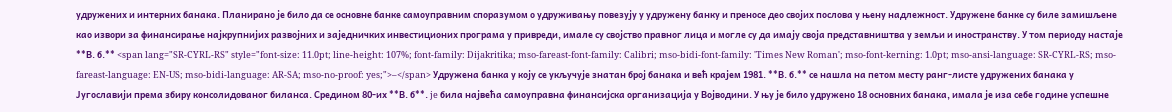удружених и интерних банака. Планирано је било да се основне банке самоуправним споразумом о удруживању повезују у удружену банку и преносе део својих послова у њену надлежност. Удружене банке су биле замишљене као извори за финансирање најкрупнијих развојних и заједничких инвестиционих програма у привреди, имале су својство правног лица и могле су да имају своја представништва у земљи и иностранству. У том периоду настаје **В. б.** <span lang="SR-CYRL-RS" style="font-size: 11.0pt; line-height: 107%; font-family: Dijakritika; mso-fareast-font-family: Calibri; mso-bidi-font-family: 'Times New Roman'; mso-font-kerning: 1.0pt; mso-ansi-language: SR-CYRL-RS; mso-fareast-language: EN-US; mso-bidi-language: AR-SA; mso-no-proof: yes;">–</span> Удружена банка у коју се укључује знатан број банака и већ крајем 1981. **В. б.** се нашла на петом месту ранг-листе удружених банака у Југославији према збиру консолидованог биланса. Средином 80-их **В. б**. je била највећа самоуправна финансијска организација у Војводини. У њу је било удружено 18 основних банака, имала је иза себе године успешне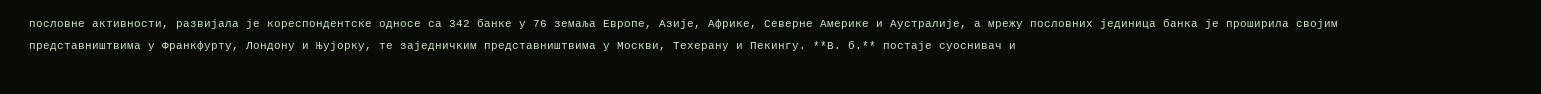пословне активности, развијала је кореспондентске односе са 342 банке у 76 земаља Европе, Азије, Африке, Северне Америке и Аустралије, а мрежу пословних јединица банка је проширила својим представништвима у Франкфурту, Лондону и Њујорку, те заједничким представништвима у Москви, Техерану и Пекингу. **В. б.** постаје суоснивач и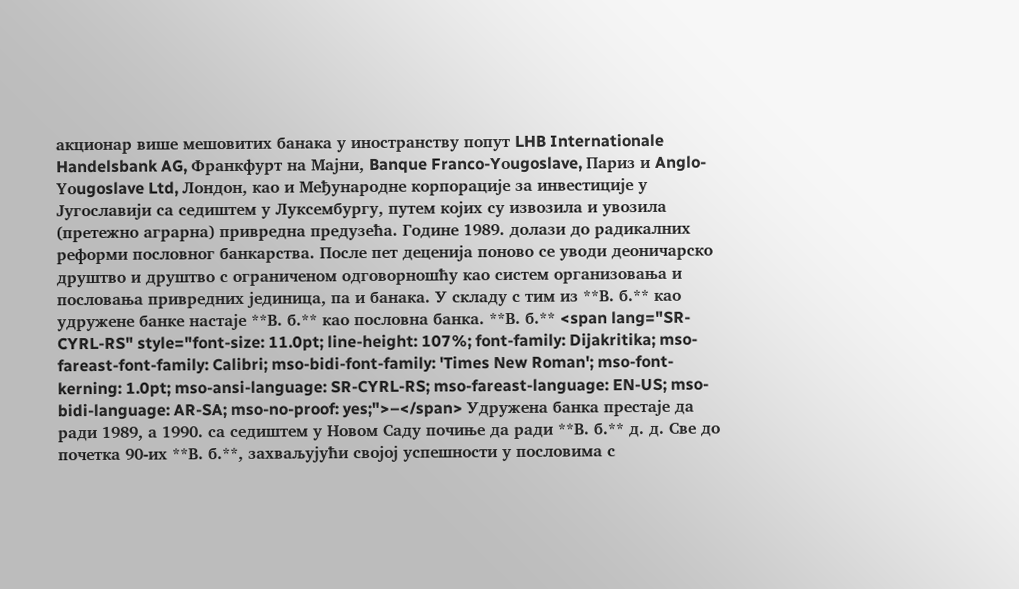акционар више мешовитих банака у иностранству попут LHB Internationale Handelsbank AG, Франкфурт на Мајни, Banque Franco-Yоugoslave, Париз и Anglo-Yоugoslave Ltd, Лондон, као и Међународне корпорације за инвестиције у Југославији са седиштем у Луксембургу, путем којих су извозила и увозила (претежно аграрна) привредна предузећа. Године 1989. долази до радикалних реформи пословног банкарства. После пет деценија поново се уводи деоничарско друштво и друштво с ограниченом одговорношћу као систем организовања и пословања привредних јединица, па и банака. У складу с тим из **В. б.** као удружене банке настаје **В. б.** као пословна банка. **В. б.** <span lang="SR-CYRL-RS" style="font-size: 11.0pt; line-height: 107%; font-family: Dijakritika; mso-fareast-font-family: Calibri; mso-bidi-font-family: 'Times New Roman'; mso-font-kerning: 1.0pt; mso-ansi-language: SR-CYRL-RS; mso-fareast-language: EN-US; mso-bidi-language: AR-SA; mso-no-proof: yes;">–</span> Удружена банка престаје да ради 1989, а 1990. са седиштем у Новом Саду почиње да ради **В. б.** д. д. Све до почетка 90-их **В. б.**, захваљујући својој успешности у пословима с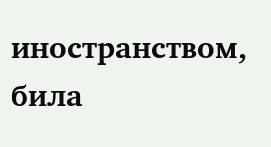иностранством, била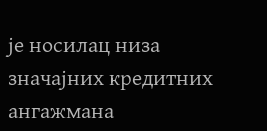је носилац низа значајних крeдитних ангажмана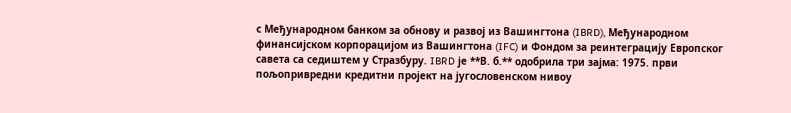с Међународном банком за обнову и развој из Вашингтона (IBRD), Међународном финансијском корпорацијом из Вашингтона (IFC) и Фондом за реинтеграцију Европског савета са седиштем у Стразбуру. IBRD је **В. б.** одобрила три зајма: 1975. први пољопривредни крeдитни пројект на југословенском нивоу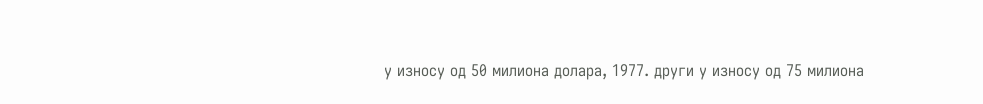у износу од 50 милиона долара, 1977. други у износу од 75 милиона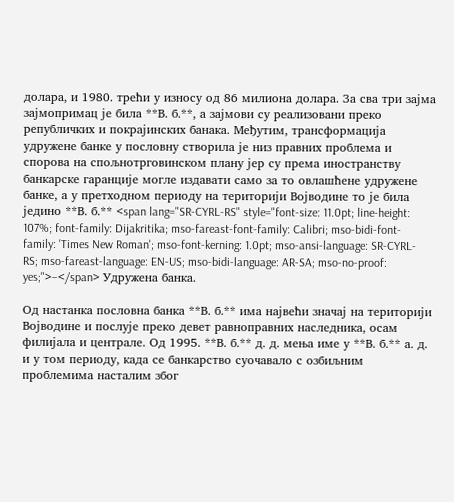долара, и 1980. трећи у износу од 86 милиона долара. За сва три зајма зајмопримац је била **В. б.**, а зајмови су реализовани преко републичких и покрајинских банака. Међутим, трансформација удружене банке у пословну створила је низ правних проблема и спорова на спољнотрговинском плану јер су према иностранству банкарске гаранције могле издавати само за то овлашћене удружене банке, а у претходном периоду на територији Војводине то је била једино **В. б.** <span lang="SR-CYRL-RS" style="font-size: 11.0pt; line-height: 107%; font-family: Dijakritika; mso-fareast-font-family: Calibri; mso-bidi-font-family: 'Times New Roman'; mso-font-kerning: 1.0pt; mso-ansi-language: SR-CYRL-RS; mso-fareast-language: EN-US; mso-bidi-language: AR-SA; mso-no-proof: yes;">–</span> Удружена банка.

Од настанка пословна банка **В. б.** има највећи значај на територији Војводине и послује преко девет равноправних наследника, осам филијала и централе. Од 1995. **В. б.** д. д. мења име у **В. б.** а. д. и у том периоду, када се банкарство суочавало с озбиљним проблемима насталим због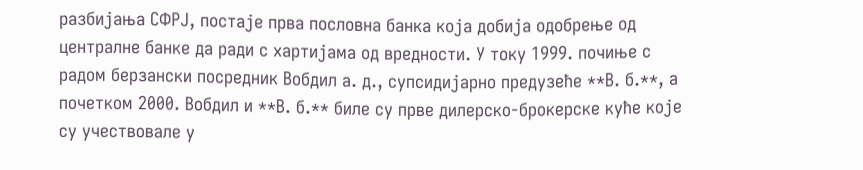разбијања СФРЈ, постаје прва пословна банка која добија одобрење од централне банке да ради с хартијама од вредности. У току 1999. почиње с радом берзански посредник Вобдил а. д., супсидијарно предузеће **В. б.**, а почетком 2000. Вобдил и **В. б.** биле су прве дилерско-брокерске куће које су учествовале у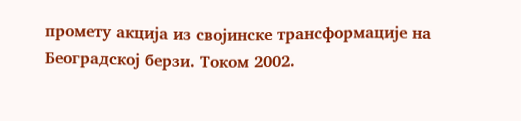промету акција из својинске трансформације на Београдској берзи. Током 2002.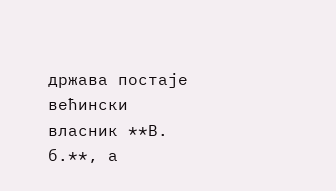држава постаје већински власник **В. б.**, а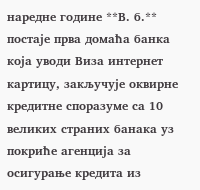наредне године **В. б.** постаје прва домаћа банка која уводи Виза интернет картицу, закључује оквирне кредитне споразуме са 10 великих страних банака уз покриће агенција за осигурање кредита из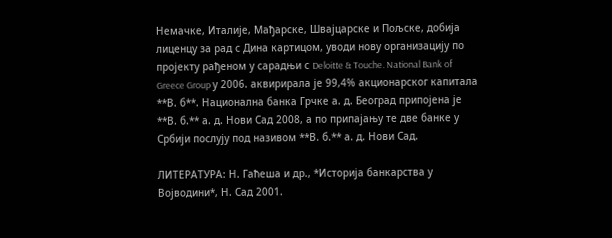Немачке, Италије, Мађарске, Швајцарске и Пољске, добија лиценцу за рад с Дина картицом, уводи нову организацију по пројекту рађеном у сарадњи с Deloitte & Touche. National Bank of Greece Group у 2006. аквирирала је 99,4% акционарског капитала **В. б**. Национална банка Грчке а. д. Београд припојена је **В. б.** а. д. Нови Сад 2008, а по припајању те две банке у Србији послују под називом **В. б.** а. д. Нови Сад.

ЛИТЕРАТУРА: Н. Гаћеша и др., *Историја банкарства у Војводини*, Н. Сад 2001.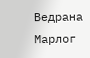Ведрана Марлог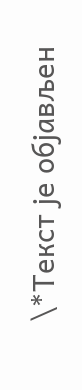\*Текст је објављен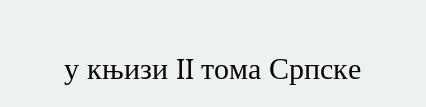у књизи II тома Српске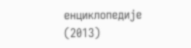енциклопедије (2013)